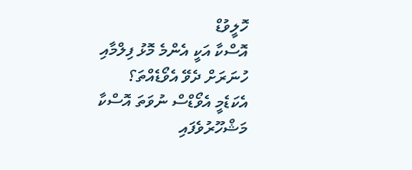ހޮލީވުޑް
އޮސްކާ އަކީ އެންމެ މޮޅު ފިލްމާއި ހުނަރަށް ދެވޭ އެވޯޑެއްތަ؟
އެކަޑެމީ އެވޯޑްސް ނުވަތަ އޮސްކާ މަޝްހޫރުވެފައި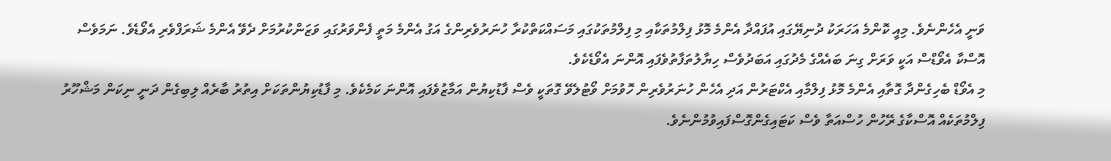ވަނީ އެހެންނެވެ. މިއީ ކޮންމެ އަހަރަކު ދުނިޔޭގައި އުފައްދާ އެންމެ މޮޅު ފިލްމުތަކާއި މި ފިލްމުތަކުގައި މަސައްކަތްކުރާ ހުނަރުވެރިންގެ އަގު އެންމެ މަތީ ފެންވަރުގައި ވަޒަންކުރުމަށް ދެވޭ އެންމެ ޝަރަފްވެރި އެވޯޑެވެ. ނަމަވެސް އޮސްކާ އެވޯޑްސް އަކީ ވަރަށް ގިނަ ބައެއްގެ މެދުގައި އަބަދުވެސް ހިޔާލުތަފާތުވެފައި އޮންނަ އެވޯޑެކެވެ.
މި އެވޯޑް ބެހިގެންދާ ގޮތާއި އެންމެ މޮޅު ފިލްމާއި އެކްޓަރުން އަދި އެހެން ހުނަރުވެރިން ހޮވުމަށް ވޯޓުލެވޭ ގޮތަކީ ވެސް ފާޑުކިޔުން އަމާޒުވެފައި އޮންނަ ކަމެކެވެ. މި ފާޑުކިޔުންތަކަށް އިތުރު ބާރެއް ލިބިގެން ދަނީ ނިކަން މަޝްހޫރު ފިލްމުތަކެއް އޮސްކާގެ ރޭހުން ހުސްއަތާ ވެސް ކަޓައިގެންގޮސްފައިވުމުންނެވެ.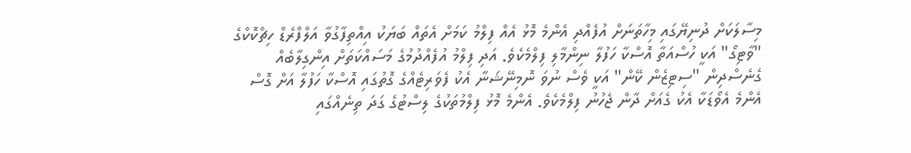މިސާލަކަށް ދުނިޔޭގައި މިހާތަނަށް އުފެއްދި އެންމެ މޮޅު އެއް ފިލްމު ކަމަށް އެތައް ބަޔަކު އިއްތިފާގުވާ އަލްފްރެޑް ހިޗްކޮކްގެ "ވާޓިގޯ" އަކީ ހުސްއަތާ އޮސްކާ ހަފުލާ ނިންމާލި ފިލްމެކެވެ. އަދި ފިލްމު އުފެއްދުމުގެ މަސައްކަތަށް އިންގިލާބެއް ގެނެސްދިން "ސިޓިޒެން ކޭން" އަކީ ވެސް ނުވަ ނޮމިނޭޝަނާ އެކު ފެވަރިޓެއްގެ ގޮތުގައި އޮސްކާ ހަފުލާ އަށް ގޮސް އެންމެ އެވޯޑަކާ އެކު ގެއަށް ދާން ޖެހުނު ފިލްމެކެވެ. އެންމެ މޮޅު ފިލްމުތަކުގެ ލިސްޓުގެ ގަދަ ތިނެއްގައި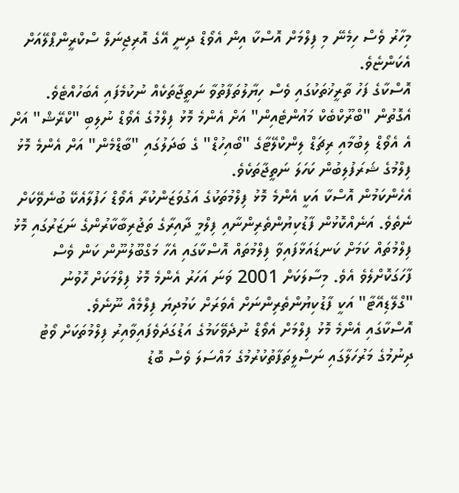މިހާރު ވެސް ހިމެނޭ މި ފިލްމަށް އޮސްކާ އިން އެވޯޑް ދިނީ އޭގެ އޮރިޖިނަލް ސްކްރީންޕްލޭއަށް އެކަންޏެވެ.
އޮސްކާގެ ފަހު ތާރީޚުތަކުގައި ވެސް ހިޔާލުތަފާތުވާ ނަތީޖާތަކެއް ނުކުމެފައި އެބަހުއްޓެވެ. އެގޮތުން "ބްރޫކްބެކް މައުންޓެއިން" އަށް އެންމެ މޮޅު ފިލްމުގެ އެވޯޑް ނުލިބި "ކްރޭޝް" އަށް އެ އެވޯޑް ލިބުމާއި ރިޗަޑް ލިންކްލޭޓާގެ "ބޯއިހުޑް" ގެ ބަދަލުގައި "ބާޑްމެން" އަށް އެންމެ މޮޅު ފިލްމުގެ ޝަރަފުލިބުން ކަހަލަ ނަތީޖާތަކެވެ.
އެހެންކަމުން އޮސްކާ އަކީ އެންމެ މޮޅު ފިލްމުތަކުގެ އަގުވަޒަންކުރާ އެވޯޑް ހަފުލާއެކޭ ބުނެވޭކަށް ނެތެވެ. އަނެއްކޮޅުން ފާޑުކިޔުންތެރިންނާއި ފިލްމީ ދާއިރާގެ ތަޖުރިބާކާރުންގެ ނަޒަރުގައި މޮޅު ފިލްމުތައް ކަމަށް ކަނޑައަޅާފައިވާ ފިލްމުތައް އޮސްކާގައި އެހާ މަގްބޫލުނޫން ކަން ވެސް ފާހަގަކޮށްލެވެ އެވެ. މިސާލަކަށް 2001 ވަނަ އަހަރު އެންމެ މޮޅު ފިލްމަކަށް ހޮވުނު "ގްލޭޑިއޭޓާ" އަކީ ފާޑުކިޔުންތެރިންނަށް އެވަރަށް ކަމުދިޔަ ފިލްމެއް ނޫނެވެ.
އޮސްކާގައި އެންމެ މޮޅު ފިލްމަށް އެވޯޑް ނުދެވޭކަމުގެ އަޑުގަދަވެފައިވާއިރު ފިލްމުތަކަށް ވޯޓު ދިނުމުގެ މަރުހަލާގައި ނަސްލީތަފާތުކުރުމުގެ މައްސަލަ ވެސް ބޮޑު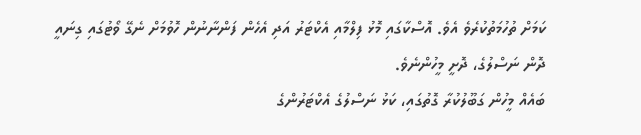ކަމަށް ތުހުމަތުކުރެވެ އެވެ. އޮސްކާގައި މޮޅު ފިލްމާއި އެކްޓަރު އަދި އެހެން ފަންނާނުން ހޮވުމަށް ނެގޭ ވޯޓުގައި ގިނައީ ދޮން ނަސްލުގެ، ދޮށީ މީހުންނެވެ.
ބައެއް މީހުން ގަބޫލުކުރާ ގޮތުގައި، ކަޅު ނަސްލުގެ އެކްޓަރުންގެ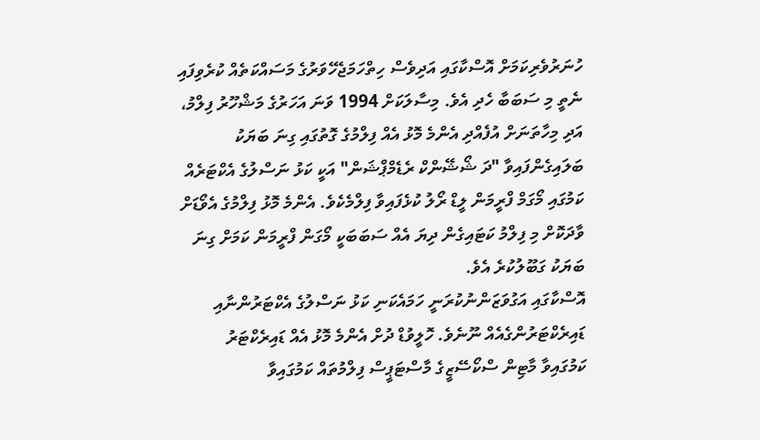ހުނަރުވެރިކަމަށް އޮސްކާގައި އަދިވެސް ހިތްހަމަޖެހޭވަރުގެ މަސައްކަތެއް ކުރެވިފައި ނެތީ މި ސަބަބާ ހެދި އެވެ. މިސާލަކަށް 1994 ވަނަ އަހަރުގެ މަޝްހޫރު ފިލްމު، އަދި މިހާތަނަށް އުފެއްދި އެންމެ މޮޅު އެއް ފިލްމުގެ ގޮތުގައި ގިނަ ބަޔަކު ބަލައިގެންފައިވާ "ދަ ޝޯޝޭންކް ރެޑެމްޕްޝަން" އަކީ ކަޅު ނަސްލުގެ އެކްޓަރެއް ކަމުގައި މޯގަމް ފްރީމަން ލީޑް ރޯލު ކުޅެފައިވާ ފިލްމެކެވެ. އެންމެ މޮޅު ފިލްމުގެ އެވޯޑަށް ވާދަކޮށް މި ފިލްމު ކަޓައިގެން ދިޔަ އެއް ސަބަބަކީ މޯގަން ފްރީމަން ކަމަށް ގިނަ ބަޔަކު ގަބޫލުކުރެ އެވެ.
އޮސްކާގައި އަގުވަޒަންނުކުރަނީ ހަމައެކަނި ކަޅު ނަސްލުގެ އެކްޓަރުންނާއި ޑައިރެކްޓަރުންގެއެއް ނޫނެވެ. ހޮލީވުޑް ދުށް އެންމެ މޮޅު އެއް ޑައިރެކްޓަރު ކަމުގައިވާ މާޓިން ސްކޯސޭޒީގެ މާސްޓަޕީސް ފިލްމުތައް ކަމުގައިވާ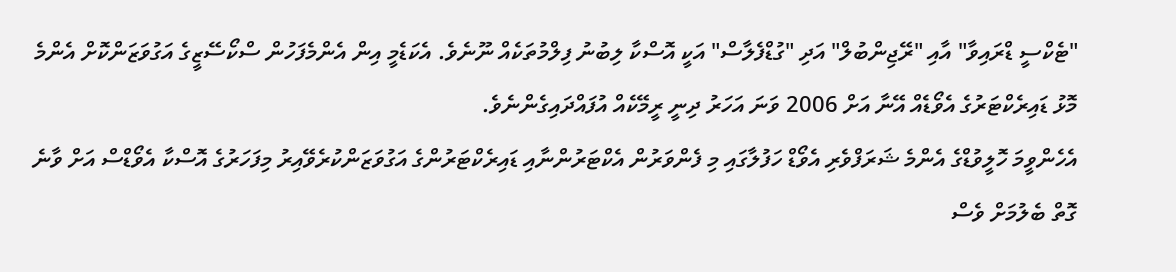"ޓެކްސީ ޑްރައިވާ" އާއި "ރޭޖިންބުލް" އަދި "ގުޑްފެލާސް" އަކީ އޮސްކާ ލިބުނު ފިލްމުތަކެއް ނޫނެވެ. އެކަޑެމީ އިން އެންމެފަހުން ސްކޯސޭޒީގެ އަގުވަޒަންކޮށް އެންމެ މޮޅު ޑައިރެކްޓަރުގެ އެވޯޑެއް އޭނާ އަށް 2006 ވަނަ އަހަރު ދިނީ ރީމޭކެއް އުފައްދައިގެންނެވެ.
އެހެންވީމަ ހޮލީވުޑްގެ އެންމެ ޝަރަފްވެރި އެވޯޑް ހަފުލާގައި މި ފެންވަރުން އެކްޓަރުންނާއި ޑައިރެކްޓަރުންގެ އަގުވަޒަންކުރެވޭއިރު މިފަހަރުގެ އޮސްކާ އެވޯޑްސް އަށް ވާނެ ގޮތް ބެލުމަށް ވެސް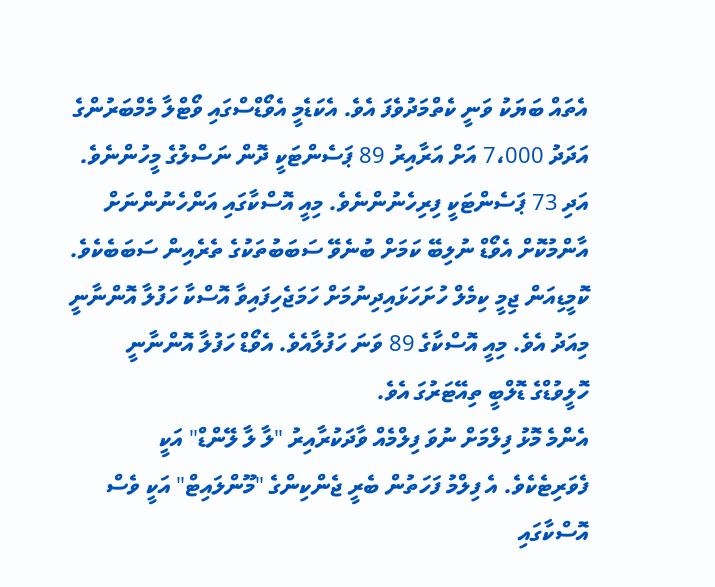އެތައް ބަޔަކު ވަނީ ކެތްމަދުވެފަ އެވެ. އެކަޑެމީ އެވޯޑްސްގައި ވޯޓްލާ މެމްބަރުންގެ އަދަދު 7،000 އަށް އަރާއިރު 89 ޕަސެންޓަކީ ދޮން ނަސްލުގެ މީހުންނެވެ. އަދި 73 ޕަސެންޓަކީ ފިރިހެނުންނެވެ. މިއީ އޮސްކާގައި އަންހެނުންނަށް އާންމުކޮށް އެވޯޑް ނުލިބޭ ކަމަށް ބުނެވޭ ސަބަބުތަކުގެ ތެރެއިން ސަބަބެކެވެ.
ކޮމީޑިއަން ޖިމީ ކިމެލް ހުށަހަޅައިދިނުމަށް ހަމަޖެހިފައިވާ އޮސްކާ ހަފުލާ އޮންނާނީ މިއަދު އެވެ. މިއީ އޮސްކާގެ 89 ވަނަ ހަފުލާއެވެ. އެވޯޑް ހަފުލާ އޮންނާނީ ހޮލީވުޑްގެ ޑޮލްބީ ތިއޭޓަރުގަ އެވެ.
އެންމެ މޮޅު ފިލްމަށް ނުވަ ފިލްމެއް ވާދަކުރާއިރު "ލާ ލާ ލޭންޑް" އަކީ ފެވަރިޓެކެވެ. އެ ފިލްމު ފަހަތުން ބެރީ ޖެންކިންގެ "މޫންލައިޓް" އަކީ ވެސް އޮސްކާގައި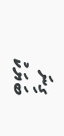ގިނަ ބަޔަކު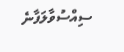ސިއްސުވާލަފާނެ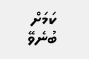ކަމަށް ބުނެވޭ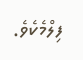ފިލްމެކެވެ.